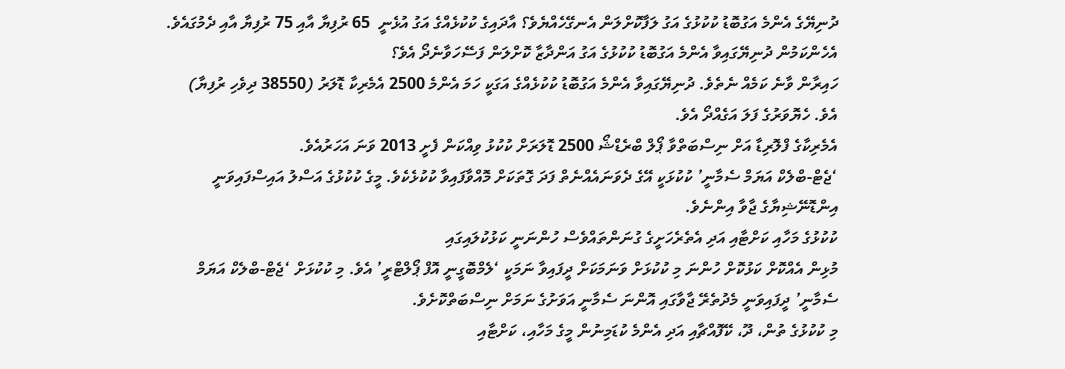ދުނިޔޭގެ އެންމެ އަގުބޮޑު ކުކުޅުގެ އަގު ލަފާކޮށްލަން އެނގޭހެއްޔެވެ؟ އާދައިގެ ކުކުޅެއްގެ އަގު އުޅެނީ  65 ރުފިޔާ އާއި 75 ރުފިޔާ އާއި ދެމުގައެވެ. އެހެންކަމުން ދުނިޔޭގައިވާ އެންމެ އަގުބޮޑު ކުކުޅުގެ އަގު އަންދާޒާ ކޮށްލަން ފަސޭހަވާނެދޯ އެވެ؟
ހައިރާން ވާނެ ކަމެއް ނެތެވެ. ދުނިޔޭގައިވާ އެންމެ އަގުބޮޑު ކުކުޅެއްގެ އަގަކީ ހަމަ އެންމެ 2500 އެމެރިކާ ޑޮލަރު (38550 ދިވެހި ރުފިޔާ) އެވެ. ހެޔޮވަރުގެ ފަލަ އަގެއްދޯ އެވެ.
އެމެރިކާގެ ފްލޮރިޑާ އަށް ނިސްބަތްވާ ޕޯލް ބްރެޑްޝޯ 2500 ޑޮލަރަށް ކުކުޅު ވިއްކަން ފެށީ 2013 ވަނަ އަހަރުއެވެ.
‘ޖެޓް-ބްލެކް އަޔަމް ސެމާނީ’ ކުކުޅަކީ އޭގެ ދެވަނައެއްނެތް ފަދަ ގޮތަކަށް މޮއްވާފައިވާ ކުކުޅެކެވެ. މީގެ ކުކުޅުގެ އަސްލު އައިސްފައިވަނީ އިންޑޮނޭޝިޔާގެ ޖާވާ އިންނެވެ.
ކުކުޅުގެ މަހާއި ކަށްޓާއި އަދި އެތެރެހަށީގެ ގުނަންތައްވެސް ހުންނަނީ ކަޅުކުލައިގައި
މުޅިން އެއްކޮށް ކަޅުކޮށް ހުންނަ މި ކުކުޅަށް ވަނަމަކަށް ދީފައިވާ ނަމަކީ ‘ލެމްބޮގީނީ އޮފް ޕޯލްޓްރީ’ އެވެ. މި ކުކުޅަށް ‘ޖެޓް-ބްލެކް އަޔަމް ސެމާނީ’ ދީފައިވަނީ މެދުތެރޭ ޖާވާގައި އޮންނަ ސެމާނީ އަވަށުގެ ނަމަށް ނިސްބަތްކޮށެވެ.
މި ކުކުޅުގެ ތުން، ދޫ، ކޭފޮއްޗާއި އަދި އެންމެ ކުޑަމިނުން މީގެ މަހާއި، ކަށްޓާއި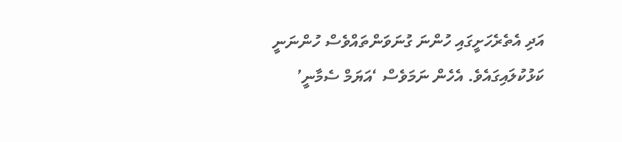އަދި އެތެރެހަށީގައި ހުންނަ ގުނަވަންތައްވެސް ހުންނަނީ ކަޅުކުލައިގައެވެ. އެހެން ނަމަވެސް ‘އަޔަމް ސެމާނީ’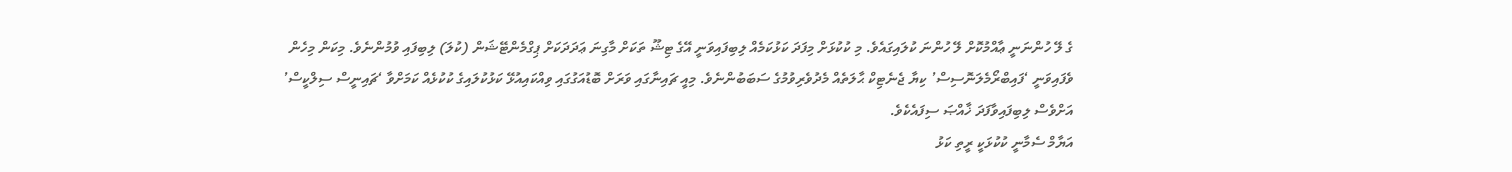ގެ ލޭ ހުންނަނީ ޢާއްމުކޮށް ލޭ ހުންނަ ކުލައިގައެވެ. މި ކުކުޅަށް މިފަދަ ކަޅުކަމެއް ލިބިފައިވަނީ އޭގެ ޓިޝޫ ތަކަށް މާގިނަ ޢަދަދަކަށް ޕިގްމެންޓޭޝަން (ކުލަ) ލިބިފައި ވުމުންނެވެ. މިކަން މިހެން ވެފައިވަނީ ‘ފައިބްރޯމެލަނޮސިސް’ ކިޔާ ޖެނެޓިކް ޙާލަތެއް މެދުވެރިވުމުގެ ސަބަބުންނެވެ. މިއީ ޗައިނާގައި ވަރަށް ބޮޑުއަގުގައި ވިއްކައިއުޅޭ ކަޅުކުލައިގެ ކުކުޅެއް ކަމަށްވާ ‘ޗައިނީސް ސިލްކީސް’ އަށްވެސް ލިބިފައިވާފަދަ ޚާއްޞަ ސިފައެކެވެ.
އަޔާމް ސެމާނީ ކުކުޅަކީ ރީތި ކަޅު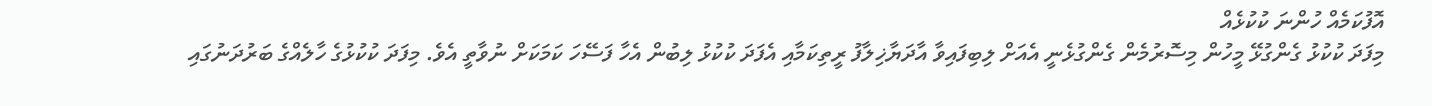އޮފުކަމެއް ހުންނަ ކުކުޅެއް
މިފަދަ ކުކުޅު ގެންގުޅޭ މީހުން މިސޮރުމެން ގެންގުޅެނީ އެއަށް ލިބިފައިވާ އާދަޔާޚިލާފު ރީތިކަމާއި އެފަދަ ކުކުޅު ލިބުން އެހާ ފަސޭހަ ކަމަކަށް ނުވާތީ އެވެ. މިފަދަ ކުކުޅުގެ ހާލެއްގެ ބަރުދަނުގައި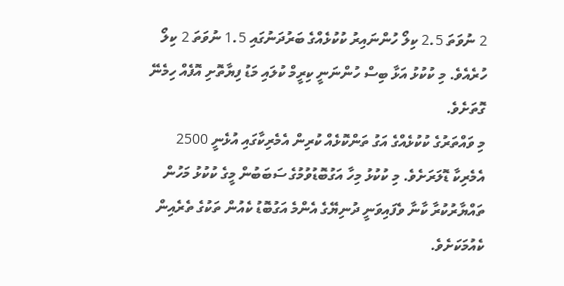2 ނުވަތަ 2.5 ކިލޯ ހުންނައިރު ކުކުޅެއްގެ ބަރުދަނުގައި 1.5 ނުވަތަ 2 ކިލޯ ހުރެއެވެ. މި ކުކުޅު އަޅާ ބިސް ހުންނަނީ ކިރީމް ކުލައި މަޑު ފިޔާތޮށި އޮފެއް ހިމެނޭ ގޮތަށެވެ.
މި ވައްތަރުގެ ކުކުޅެއްގެ އަގު ތަންކޮޅެއް ކުރިން އެމެރިކާގައި އުޅެނީ 2500 އެމެރިކާ ޑޮލަރަށެވެ. މި ކުކުޅު މިހާ އަގުބޮޑުވުމުގެ ސަބަބުން މީގެ ކުކުޅު މަހުން ތައްޔާރުކުރާ ކާނާ ވެފައިވަނީ ދުނިޔޭގެ އެންމެ އަގުބޮޑު ކެއުން ތަކުގެ ތެރެއިން ކެއުމަކަށެވެ.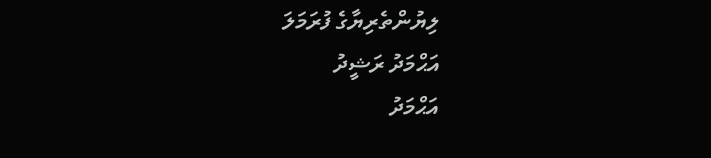ލިޔުންތެރިޔާގެ ފުރަމަލަ
އަޙްމަދު ރަޝީދު
އަޙްމަދު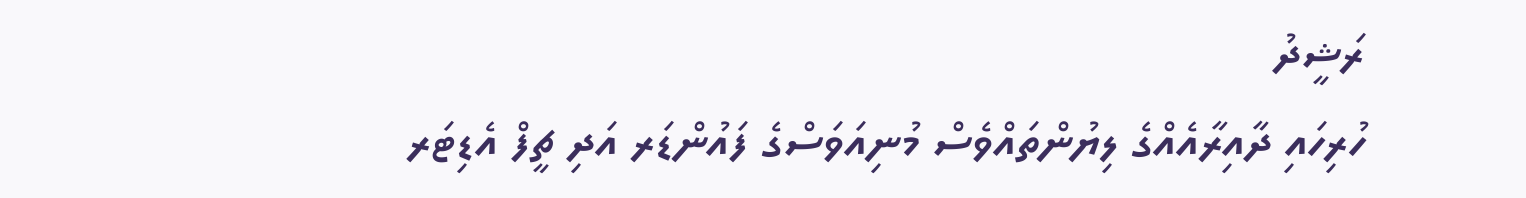ރަޝީދު
ހުރިހައި ދާއިރާއެއްގެ ލިޔުންތައްވެސް މުނިއަވަސްގެ ފައުންޑަރ އަދި ޗީފް އެޑިޓަރ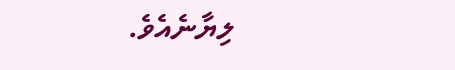ލިޔާނެއެވެ.